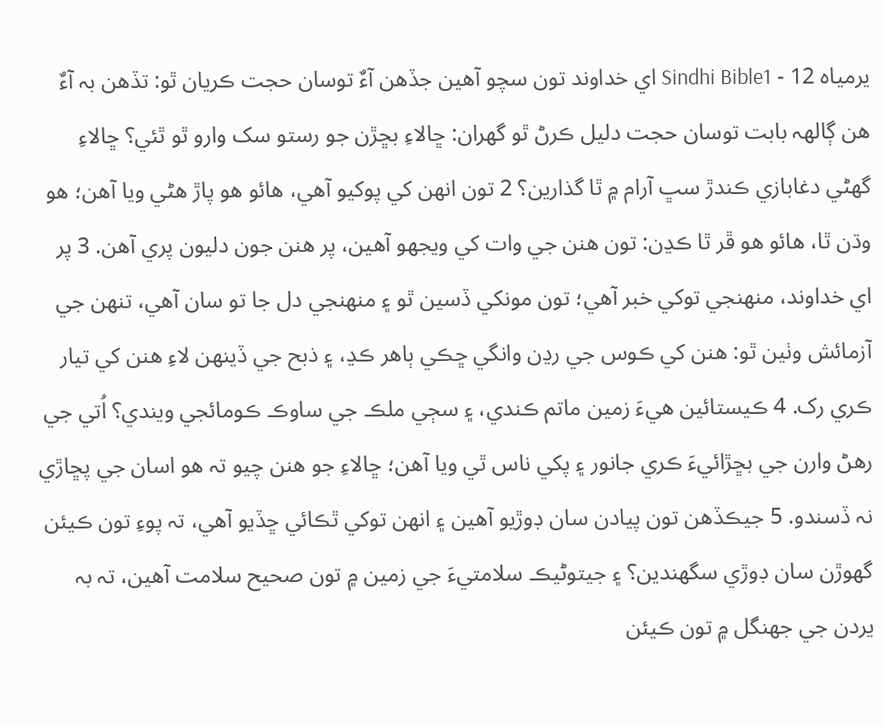يرمياہ 12 - Sindhi Bible1 اي خداوند تون سچو آهين جڏهن آءٌ توسان حجت ڪريان ٿو: تڏهن بہ آءٌ هن ڳالهہ بابت توسان حجت دليل ڪرڻ ٿو گهران: ڇالاءِ بڇڙن جو رستو سک وارو ٿو ٿئي؟ ڇالاءِ گهڻي دغابازي ڪندڙ سڀ آرام ۾ ٿا گذارين؟ 2 تون انهن کي پوکيو آهي، هائو هو پاڙ هڻي ويا آهن؛ هو وڌن ٿا، هائو هو ڦر ٿا ڪڍن: تون هنن جي وات کي ويجهو آهين، پر هنن جون دليون پري آهن. 3 پر اي خداوند، منهنجي توکي خبر آهي؛ تون مونکي ڏسين ٿو ۽ منهنجي دل جا تو سان آهي، تنهن جي آزمائش وٺين ٿو: هنن کي ڪوس جي رڍن وانگي ڇڪي ٻاهر ڪڍ، ۽ ذبح جي ڏينهن لاءِ هنن کي تيار ڪري رک. 4 ڪيستائين هيءَ زمين ماتم ڪندي، ۽ سڄي ملڪ جي ساوڪ ڪومائجي ويندي؟ اُتي جي رهڻ وارن جي بڇڙائيءَ ڪري جانور ۽ پکي ناس ٿي ويا آهن؛ ڇالاءِ جو هنن چيو تہ هو اسان جي پڇاڙي نہ ڏسندو. 5 جيڪڏهن تون پيادن سان ڊوڙيو آهين ۽ انهن توکي ٿڪائي ڇڏيو آهي، تہ پوءِ تون ڪيئن گهوڙن سان ڊوڙي سگهندين؟ ۽ جيتوڻيڪ سلامتيءَ جي زمين ۾ تون صحيح سلامت آهين، تہ بہ يردن جي جهنگل ۾ تون ڪيئن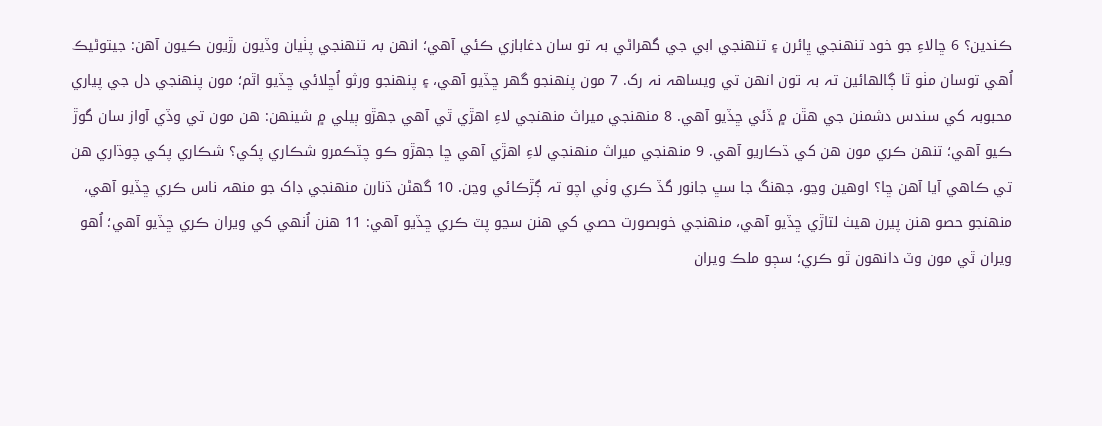ڪندين؟ 6 ڇالاءِ جو خود تنهنجي ڀائرن ۽ تنهنجي ابي جي گهراڻي بہ تو سان دغابازي ڪئي آهي؛ انهن بہ تنهنجي پٺيان وڏيون رڙيون ڪيون آهن: جيتوڻيڪ اُهي توسان مٺو ٿا ڳالهائين تہ بہ تون انهن تي ويساهہ نہ رک. 7 مون پنهنجو گهر ڇڏيو آهي، ۽ پنهنجو ورثو اُڇلائي ڇڏيو اٿم؛ مون پنهنجي دل جي پياري محبوبہ کي سندس دشمنن جي هٿن ۾ ڏئي ڇڏيو آهي. 8 منهنجي ميراث منهنجي لاءِ اهڙي ٿي آهي جهڙو ٻيلي ۾ شينهن: هن مون تي وڏي آواز سان گوڙ ڪيو آهي؛ تنهن ڪري مون هن کي ڌڪاريو آهي. 9 منهنجي ميراث منهنجي لاءِ اهڙي آهي ڇا جهڙو ڪو چٽڪمرو شڪاري پکي؟ شڪاري پکي چوڌاري هن تي ڪاهي آيا آهن ڇا؟ اوهين وڃو، جهنگ جا سڀ جانور گڏ ڪري وٺي اچو تہ ڳڙڪائي وڃن. 10 گهڻن ڌنارن منهنجي ڊاک جو منهہ ناس ڪري ڇڏيو آهي، منهنجو حصو هنن پيرن هيٺ لتاڙي ڇڏيو آهي، منهنجي خوبصورت حصي کي هنن سڃو پٽ ڪري ڇڏيو آهي: 11 هنن اُنهي کي ويران ڪري ڇڏيو آهي؛ اُهو ويران ٿي مون وٽ دانهون ٿو ڪري؛ سڄو ملڪ ويران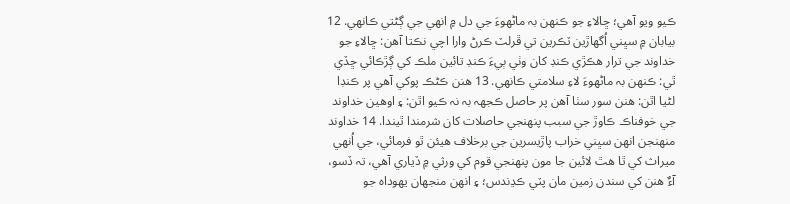ڪيو ويو آهي؛ ڇالاءِ جو ڪنهن بہ ماڻهوءَ جي دل ۾ انهي جي ڳڻتي ڪانهي. 12 بيابان ۾ سڀني اُگهاڙين ٽڪرين تي ڦرلٽ ڪرڻ وارا اچي نڪتا آهن: ڇالاءِ جو خداوند جي ترار هڪڙي ڪنڊ کان وٺي ٻيءَ ڪنڊ تائين ملڪ کي ڳڙڪائي ڇڏي ٿي: ڪنهن بہ ماڻهوءَ لاءِ سلامتي ڪانهي. 13 هنن ڪڻڪ پوکي آهي پر ڪنڊا لڻيا اٿن: هنن سور سٺا آهن پر حاصل ڪجهہ بہ نہ ڪيو اٿن: ۽ اوهين خداوند جي خوفناڪ ڪاوڙ جي سبب پنهنجي حاصلات کان شرمندا ٿيندا. 14 خداوند منهنجن انهن سڀني خراب پاڙيسرين جي برخلاف هيئن ٿو فرمائي، جي اُنهي ميراث کي ٿا هٿ لائين جا مون پنهنجي قوم کي ورثي ۾ ڏياري آهي، تہ ڏسو، آءٌ هنن کي سندن زمين مان پٽي ڪڍندس؛ ۽ انهن منجهان يهوداہ جو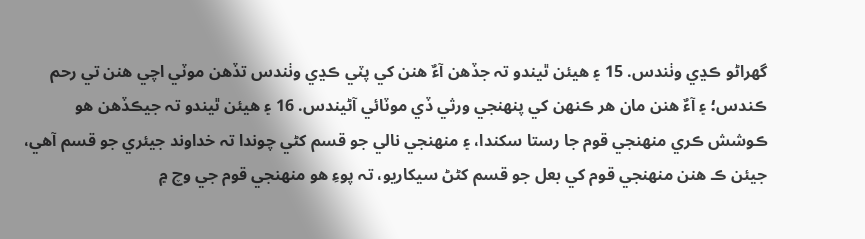گهراڻو ڪڍي وٺندس. 15 ۽ هيئن ٿيندو تہ جڏهن آءٌ هنن کي پٽي ڪڍي وٺندس تڏهن موٽي اچي هنن تي رحم ڪندس؛ ۽ آءٌ هنن مان هر ڪنهن کي پنهنجي ورثي ڏي موٽائي آڻيندس. 16 ۽ هيئن ٿيندو تہ جيڪڏهن هو ڪوشش ڪري منهنجي قوم جا رستا سکندا، ۽ منهنجي نالي جو قسم کڻي چوندا تہ خداوند جيئري جو قسم آهي، جيئن ڪ هنن منهنجي قوم کي بعل جو قسم کڻڻ سيکاريو، تہ پوءِ هو منهنجي قوم جي وچ ۾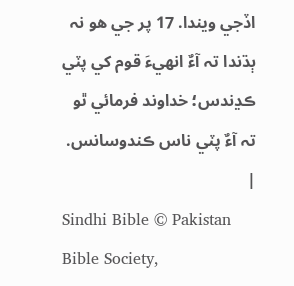اڏجي ويندا. 17 پر جي هو نہ ٻڌندا تہ آءٌ انهيءَ قوم کي پٽي ڪڍندس؛ خداوند فرمائي ٿو تہ آءٌ پٽي ناس ڪندوسانس. |
Sindhi Bible © Pakistan Bible Society,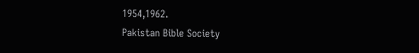1954,1962.
Pakistan Bible Society